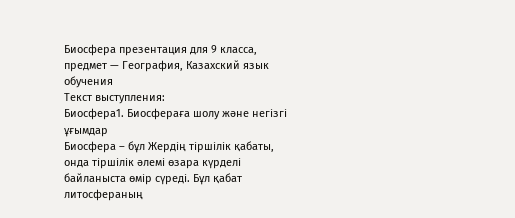Биосфера презентация для 9 класса, предмет — География, Казахский язык обучения
Текст выступления:
Биосфера1. Биосфераға шолу және негізгі ұғымдар
Биосфера – бұл Жердің тіршілік қабаты, онда тіршілік әлемі өзара күрделі байланыста өмір сүреді. Бұл қабат литосфераның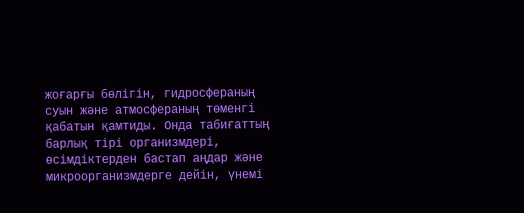жоғарғы бөлігін, гидросфераның суын және атмосфераның төменгі қабатын қамтиды. Онда табиғаттың барлық тірі организмдері, өсімдіктерден бастап аңдар және микроорганизмдерге дейін, үнемі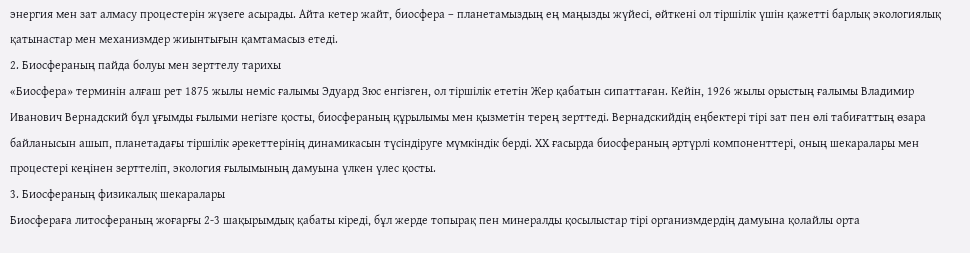энергия мен зат алмасу процестерін жүзеге асырады. Айта кетер жайт, биосфера – планетамыздың ең маңызды жүйесі, өйткені ол тіршілік үшін қажетті барлық экологиялық қатынастар мен механизмдер жиынтығын қамтамасыз етеді.
2. Биосфераның пайда болуы мен зерттелу тарихы
«Биосфера» терминін алғаш рет 1875 жылы неміс ғалымы Эдуард Зюс енгізген, ол тіршілік ететін Жер қабатын сипаттаған. Кейін, 1926 жылы орыстың ғалымы Владимир Иванович Вернадский бұл ұғымды ғылыми негізге қосты, биосфераның құрылымы мен қызметін терең зерттеді. Вернадскийдің еңбектері тірі зат пен өлі табиғаттың өзара байланысын ашып, планетадағы тіршілік әрекеттерінің динамикасын түсіндіруге мүмкіндік берді. ХХ ғасырда биосфераның әртүрлі компоненттері, оның шекаралары мен процестері кеңінен зерттеліп, экология ғылымының дамуына үлкен үлес қосты.
3. Биосфераның физикалық шекаралары
Биосфераға литосфераның жоғарғы 2-3 шақырымдық қабаты кіреді, бұл жерде топырақ пен минералды қосылыстар тірі организмдердің дамуына қолайлы орта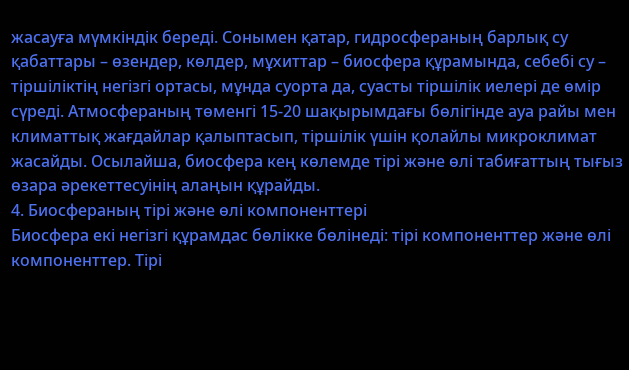жасауға мүмкіндік береді. Сонымен қатар, гидросфераның барлық су қабаттары – өзендер, көлдер, мұхиттар – биосфера құрамында, себебі су – тіршіліктің негізгі ортасы, мұнда суорта да, суасты тіршілік иелері де өмір сүреді. Атмосфераның төменгі 15-20 шақырымдағы бөлігінде ауа райы мен климаттық жағдайлар қалыптасып, тіршілік үшін қолайлы микроклимат жасайды. Осылайша, биосфера кең көлемде тірі және өлі табиғаттың тығыз өзара әрекеттесуінің алаңын құрайды.
4. Биосфераның тірі және өлі компоненттері
Биосфера екі негізгі құрамдас бөлікке бөлінеді: тірі компоненттер және өлі компоненттер. Тірі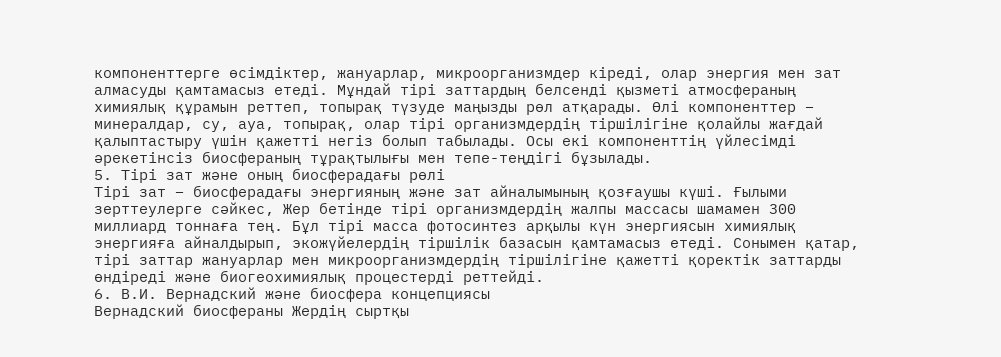компоненттерге өсімдіктер, жануарлар, микроорганизмдер кіреді, олар энергия мен зат алмасуды қамтамасыз етеді. Мұндай тірі заттардың белсенді қызметі атмосфераның химиялық құрамын реттеп, топырақ түзуде маңызды рөл атқарады. Өлі компоненттер – минералдар, су, ауа, топырақ, олар тірі организмдердің тіршілігіне қолайлы жағдай қалыптастыру үшін қажетті негіз болып табылады. Осы екі компоненттің үйлесімді әрекетінсіз биосфераның тұрақтылығы мен тепе-теңдігі бұзылады.
5. Тірі зат және оның биосферадағы рөлі
Тірі зат – биосферадағы энергияның және зат айналымының қозғаушы күші. Ғылыми зерттеулерге сәйкес, Жер бетінде тірі организмдердің жалпы массасы шамамен 300 миллиард тоннаға тең. Бұл тірі масса фотосинтез арқылы күн энергиясын химиялық энергияға айналдырып, экожүйелердің тіршілік базасын қамтамасыз етеді. Сонымен қатар, тірі заттар жануарлар мен микроорганизмдердің тіршілігіне қажетті қоректік заттарды өндіреді және биогеохимиялық процестерді реттейді.
6. В.И. Вернадский және биосфера концепциясы
Вернадский биосфераны Жердің сыртқы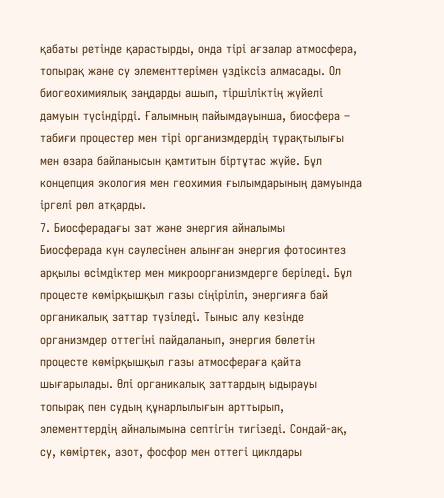қабаты ретінде қарастырды, онда тірі ағзалар атмосфера, топырақ және су элементтерімен үздіксіз алмасады. Ол биогеохимиялық заңдарды ашып, тіршіліктің жүйелі дамуын түсіндірді. Ғалымның пайымдауынша, биосфера – табиғи процестер мен тірі организмдердің тұрақтылығы мен өзара байланысын қамтитын біртұтас жүйе. Бұл концепция экология мен геохимия ғылымдарының дамуында іргелі рөл атқарды.
7. Биосферадағы зат және энергия айналымы
Биосферада күн сәулесінен алынған энергия фотосинтез арқылы өсімдіктер мен микроорганизмдерге беріледі. Бұл процесте көмірқышқыл газы сіңіріліп, энергияға бай органикалық заттар түзіледі. Тыныс алу кезінде организмдер оттегіні пайдаланып, энергия бөлетін процесте көмірқышқыл газы атмосфераға қайта шығарылады. Өлі органикалық заттардың ыдырауы топырақ пен судың құнарлылығын арттырып, элементтердің айналымына септігін тигізеді. Сондай-ақ, су, көміртек, азот, фосфор мен оттегі циклдары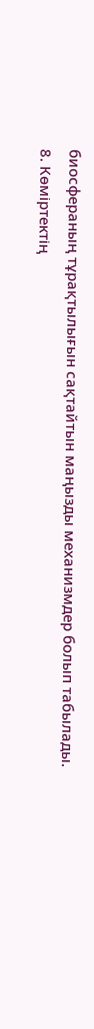биосфераның тұрақтылығын сақтайтын маңызды механизмдер болып табылады.
8. Көміртектің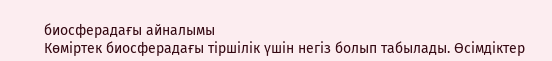биосферадағы айналымы
Көміртек биосферадағы тіршілік үшін негіз болып табылады. Өсімдіктер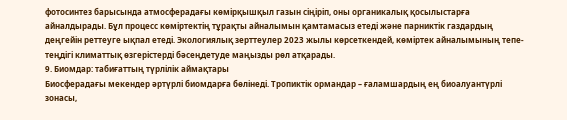фотосинтез барысында атмосферадағы көмірқышқыл газын сіңіріп, оны органикалық қосылыстарға айналдырады. Бұл процесс көміртектің тұрақты айналымын қамтамасыз етеді және парниктік газдардың деңгейін реттеуге ықпал етеді. Экологиялық зерттеулер 2023 жылы көрсеткендей, көміртек айналымының тепе-теңдігі климаттық өзгерістерді бәсеңдетуде маңызды рөл атқарады.
9. Биомдар: табиғаттың түрлілік аймақтары
Биосферадағы мекендер әртүрлі биомдарға бөлінеді. Тропиктік ормандар – ғаламшардың ең биоалуантүрлі зонасы,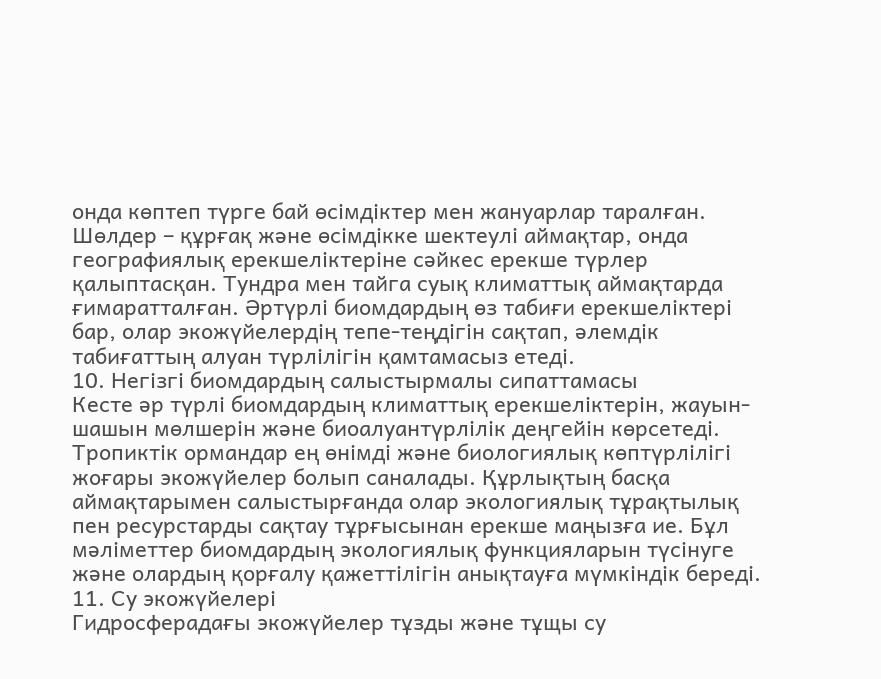онда көптеп түрге бай өсімдіктер мен жануарлар таралған. Шөлдер – құрғақ және өсімдікке шектеулі аймақтар, онда географиялық ерекшеліктеріне сәйкес ерекше түрлер қалыптасқан. Тундра мен тайга суық климаттық аймақтарда ғимаратталған. Әртүрлі биомдардың өз табиғи ерекшеліктері бар, олар экожүйелердің тепе-теңдігін сақтап, әлемдік табиғаттың алуан түрлілігін қамтамасыз етеді.
10. Негізгі биомдардың салыстырмалы сипаттамасы
Кесте әр түрлі биомдардың климаттық ерекшеліктерін, жауын-шашын мөлшерін және биоалуантүрлілік деңгейін көрсетеді. Тропиктік ормандар ең өнімді және биологиялық көптүрлілігі жоғары экожүйелер болып саналады. Құрлықтың басқа аймақтарымен салыстырғанда олар экологиялық тұрақтылық пен ресурстарды сақтау тұрғысынан ерекше маңызға ие. Бұл мәліметтер биомдардың экологиялық функцияларын түсінуге және олардың қорғалу қажеттілігін анықтауға мүмкіндік береді.
11. Су экожүйелері
Гидросферадағы экожүйелер тұзды және тұщы су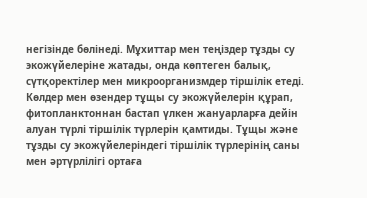негізінде бөлінеді. Мұхиттар мен теңіздер тұзды су экожүйелеріне жатады, онда көптеген балық, сүтқоректілер мен микроорганизмдер тіршілік етеді. Көлдер мен өзендер тұщы су экожүйелерін құрап, фитопланктоннан бастап үлкен жануарларға дейін алуан түрлі тіршілік түрлерін қамтиды. Тұщы және тұзды су экожүйелеріндегі тіршілік түрлерінің саны мен әртүрлілігі ортаға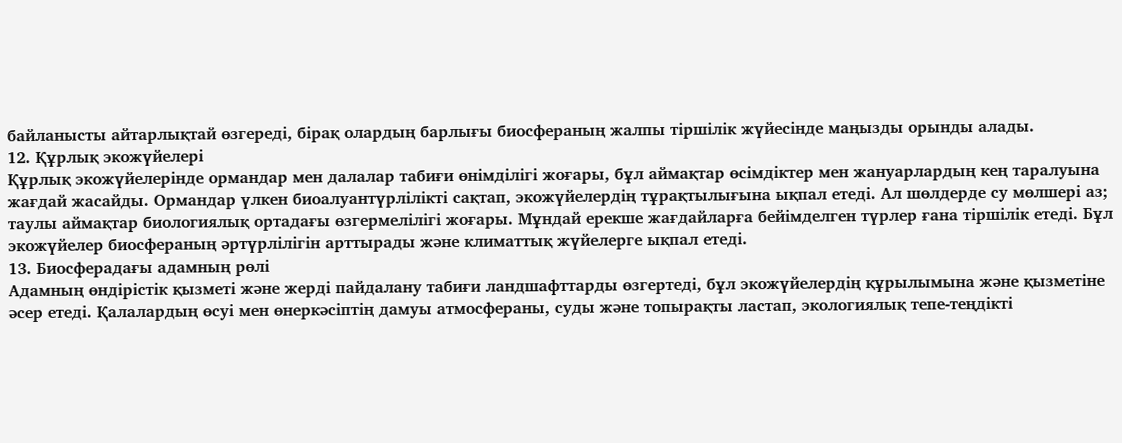байланысты айтарлықтай өзгереді, бірақ олардың барлығы биосфераның жалпы тіршілік жүйесінде маңызды орынды алады.
12. Құрлық экожүйелері
Құрлық экожүйелерінде ормандар мен далалар табиғи өнімділігі жоғары, бұл аймақтар өсімдіктер мен жануарлардың кең таралуына жағдай жасайды. Ормандар үлкен биоалуантүрлілікті сақтап, экожүйелердің тұрақтылығына ықпал етеді. Ал шөлдерде су мөлшері аз; таулы аймақтар биологиялық ортадағы өзгермелілігі жоғары. Мұндай ерекше жағдайларға бейімделген түрлер ғана тіршілік етеді. Бұл экожүйелер биосфераның әртүрлілігін арттырады және климаттық жүйелерге ықпал етеді.
13. Биосферадағы адамның рөлі
Адамның өндірістік қызметі және жерді пайдалану табиғи ландшафттарды өзгертеді, бұл экожүйелердің құрылымына және қызметіне әсер етеді. Қалалардың өсуі мен өнеркәсіптің дамуы атмосфераны, суды және топырақты ластап, экологиялық тепе-теңдікті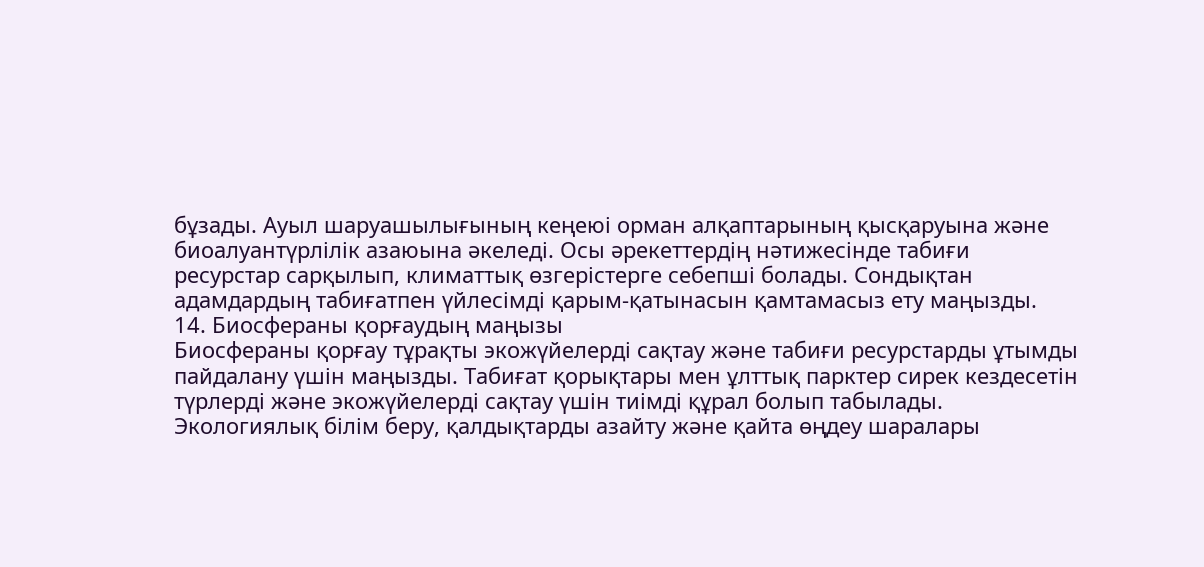бұзады. Ауыл шаруашылығының кеңеюі орман алқаптарының қысқаруына және биоалуантүрлілік азаюына әкеледі. Осы әрекеттердің нәтижесінде табиғи ресурстар сарқылып, климаттық өзгерістерге себепші болады. Сондықтан адамдардың табиғатпен үйлесімді қарым-қатынасын қамтамасыз ету маңызды.
14. Биосфераны қорғаудың маңызы
Биосфераны қорғау тұрақты экожүйелерді сақтау және табиғи ресурстарды ұтымды пайдалану үшін маңызды. Табиғат қорықтары мен ұлттық парктер сирек кездесетін түрлерді және экожүйелерді сақтау үшін тиімді құрал болып табылады. Экологиялық білім беру, қалдықтарды азайту және қайта өңдеу шаралары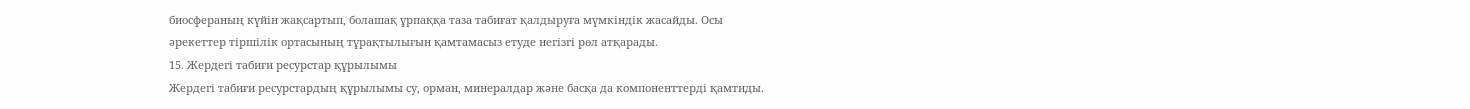биосфераның күйін жақсартып, болашақ ұрпаққа таза табиғат қалдыруға мүмкіндік жасайды. Осы әрекеттер тіршілік ортасының тұрақтылығын қамтамасыз етуде негізгі рөл атқарады.
15. Жердегі табиғи ресурстар құрылымы
Жердегі табиғи ресурстардың құрылымы су, орман, минералдар және басқа да компоненттерді қамтиды.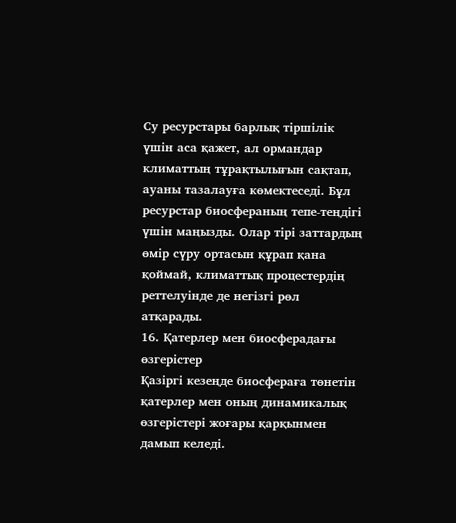Су ресурстары барлық тіршілік үшін аса қажет, ал ормандар климаттың тұрақтылығын сақтап, ауаны тазалауға көмектеседі. Бұл ресурстар биосфераның тепе-теңдігі үшін маңызды. Олар тірі заттардың өмір сүру ортасын құрап қана қоймай, климаттық процестердің реттелуінде де негізгі рөл атқарады.
16. Қатерлер мен биосферадағы өзгерістер
Қазіргі кезеңде биосфераға төнетін қатерлер мен оның динамикалық өзгерістері жоғары қарқынмен дамып келеді.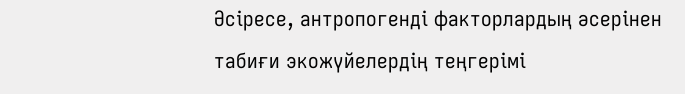Әсіресе, антропогенді факторлардың әсерінен табиғи экожүйелердің теңгерімі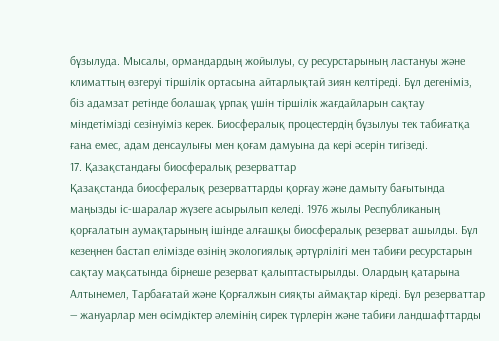бұзылуда. Мысалы, ормандардың жойылуы, су ресурстарының ластануы және климаттың өзгеруі тіршілік ортасына айтарлықтай зиян келтіреді. Бұл дегеніміз, біз адамзат ретінде болашақ ұрпақ үшін тіршілік жағдайларын сақтау міндетімізді сезінуіміз керек. Биосфералық процестердің бұзылуы тек табиғатқа ғана емес, адам денсаулығы мен қоғам дамуына да кері әсерін тигізеді.
17. Қазақстандағы биосфералық резерваттар
Қазақстанда биосфералық резерваттарды қорғау және дамыту бағытында маңызды іс-шаралар жүзеге асырылып келеді. 1976 жылы Республиканың қорғалатын аумақтарының ішінде алғашқы биосфералық резерват ашылды. Бұл кезеңнен бастап елімізде өзінің экологиялық әртүрлілігі мен табиғи ресурстарын сақтау мақсатында бірнеше резерват қалыптастырылды. Олардың қатарына Алтынемел, Тарбағатай және Қорғалжын сияқты аймақтар кіреді. Бұл резерваттар — жануарлар мен өсімдіктер әлемінің сирек түрлерін және табиғи ландшафттарды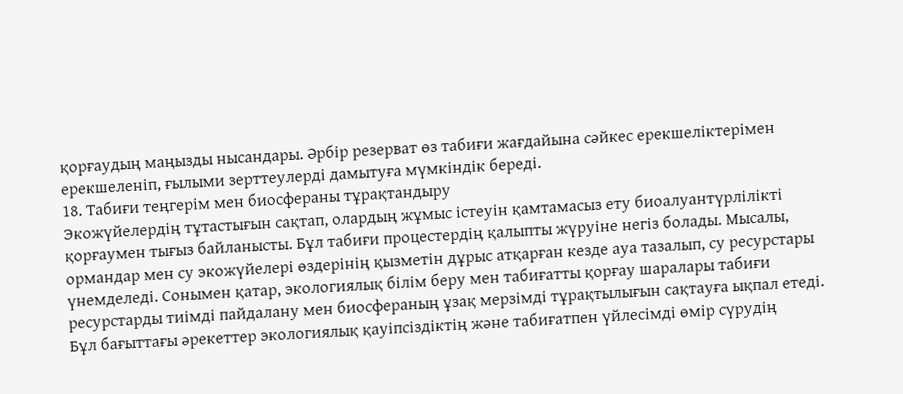қорғаудың маңызды нысандары. Әрбір резерват өз табиғи жағдайына сәйкес ерекшеліктерімен ерекшеленіп, ғылыми зерттеулерді дамытуға мүмкіндік береді.
18. Табиғи теңгерім мен биосфераны тұрақтандыру
Экожүйелердің тұтастығын сақтап, олардың жұмыс істеуін қамтамасыз ету биоалуантүрлілікті қорғаумен тығыз байланысты. Бұл табиғи процестердің қалыпты жүруіне негіз болады. Мысалы, ормандар мен су экожүйелері өздерінің қызметін дұрыс атқарған кезде ауа тазалып, су ресурстары үнемделеді. Сонымен қатар, экологиялық білім беру мен табиғатты қорғау шаралары табиғи ресурстарды тиімді пайдалану мен биосфераның ұзақ мерзімді тұрақтылығын сақтауға ықпал етеді. Бұл бағыттағы әрекеттер экологиялық қауіпсіздіктің және табиғатпен үйлесімді өмір сүрудің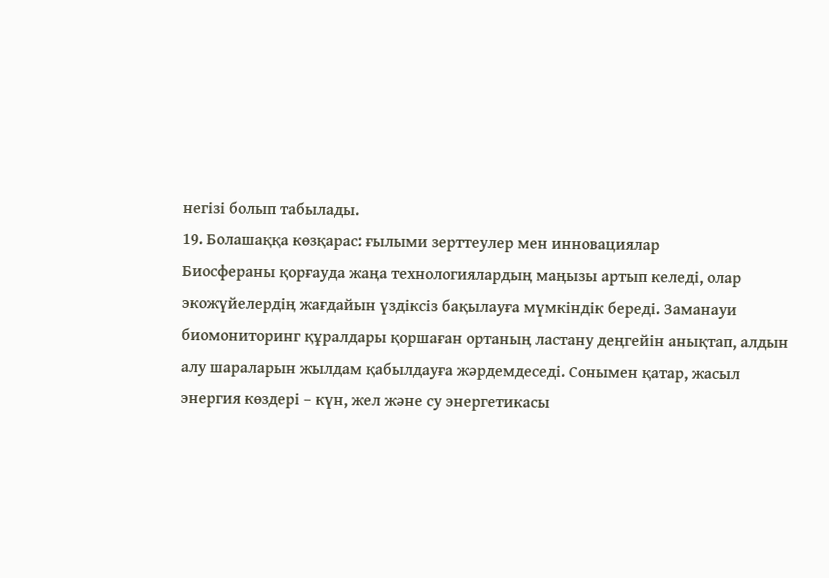негізі болып табылады.
19. Болашаққа көзқарас: ғылыми зерттеулер мен инновациялар
Биосфераны қорғауда жаңа технологиялардың маңызы артып келеді, олар экожүйелердің жағдайын үздіксіз бақылауға мүмкіндік береді. Заманауи биомониторинг құралдары қоршаған ортаның ластану деңгейін анықтап, алдын алу шараларын жылдам қабылдауға жәрдемдеседі. Сонымен қатар, жасыл энергия көздері – күн, жел және су энергетикасы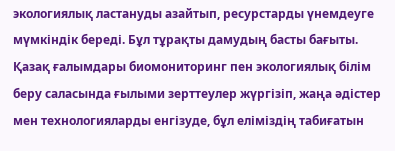экологиялық ластануды азайтып, ресурстарды үнемдеуге мүмкіндік береді. Бұл тұрақты дамудың басты бағыты. Қазақ ғалымдары биомониторинг пен экологиялық білім беру саласында ғылыми зерттеулер жүргізіп, жаңа әдістер мен технологияларды енгізуде, бұл еліміздің табиғатын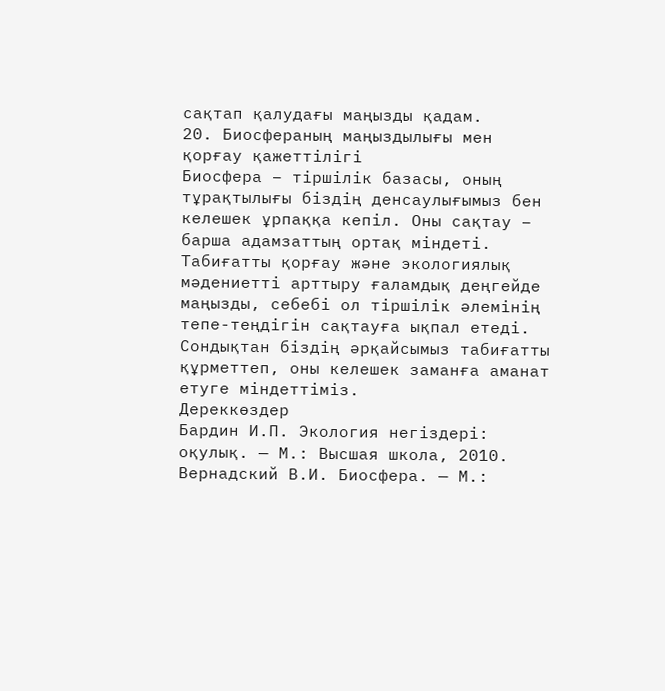сақтап қалудағы маңызды қадам.
20. Биосфераның маңыздылығы мен қорғау қажеттілігі
Биосфера – тіршілік базасы, оның тұрақтылығы біздің денсаулығымыз бен келешек ұрпаққа кепіл. Оны сақтау – барша адамзаттың ортақ міндеті. Табиғатты қорғау және экологиялық мәдениетті арттыру ғаламдық деңгейде маңызды, себебі ол тіршілік әлемінің тепе-теңдігін сақтауға ықпал етеді. Сондықтан біздің әрқайсымыз табиғатты құрметтеп, оны келешек заманға аманат етуге міндеттіміз.
Дереккөздер
Бардин И.П. Экология негіздері: оқулық. — М.: Высшая школа, 2010.
Вернадский В.И. Биосфера. — М.: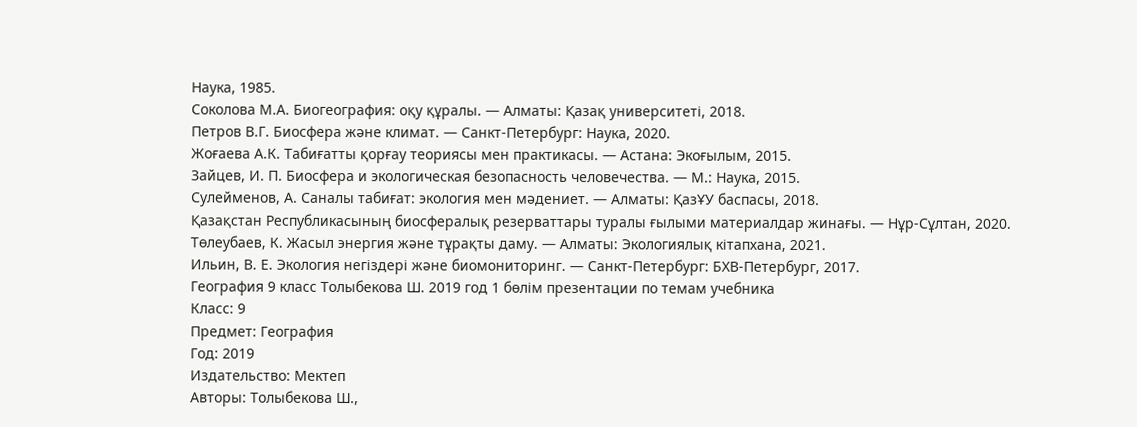Наука, 1985.
Соколова М.А. Биогеография: оқу құралы. — Алматы: Қазақ университеті, 2018.
Петров В.Г. Биосфера және климат. — Санкт-Петербург: Наука, 2020.
Жоғаева А.К. Табиғатты қорғау теориясы мен практикасы. — Астана: Экоғылым, 2015.
Зайцев, И. П. Биосфера и экологическая безопасность человечества. — М.: Наука, 2015.
Сулейменов, А. Саналы табиғат: экология мен мәдениет. — Алматы: ҚазҰУ баспасы, 2018.
Қазақстан Республикасының биосфералық резерваттары туралы ғылыми материалдар жинағы. — Нұр-Сұлтан, 2020.
Төлеубаев, К. Жасыл энергия және тұрақты даму. — Алматы: Экологиялық кітапхана, 2021.
Ильин, В. Е. Экология негіздері және биомониторинг. — Санкт-Петербург: БХВ-Петербург, 2017.
География 9 класс Толыбекова Ш. 2019 год 1 бөлім презентации по темам учебника
Класс: 9
Предмет: География
Год: 2019
Издательство: Мектеп
Авторы: Толыбекова Ш.,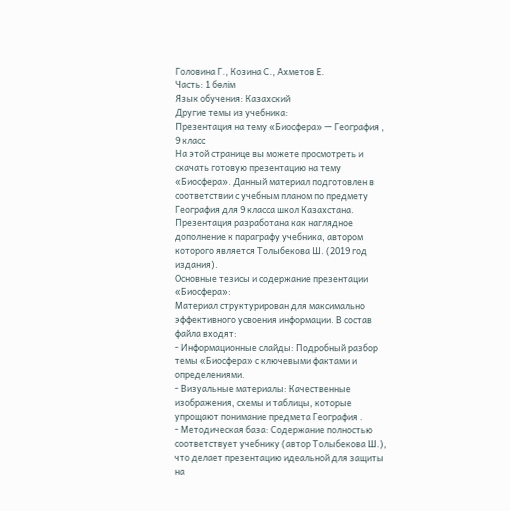Головина Г., Козина С., Ахметов Е.
Часть: 1 бөлім
Язык обучения: Казахский
Другие темы из учебника:
Презентация на тему «Биосфера» — География , 9 класс
На этой странице вы можете просмотреть и скачать готовую презентацию на тему «Биосфера». Данный материал подготовлен в соответствии с учебным планом по предмету География для 9 класса школ Казахстана. Презентация разработана как наглядное дополнение к параграфу учебника, автором которого является Толыбекова Ш. (2019 год издания).
Основные тезисы и содержание презентации «Биосфера»:
Материал структурирован для максимально эффективного усвоения информации. В состав файла входят:
- Информационные слайды: Подробный разбор темы «Биосфера» с ключевыми фактами и определениями.
- Визуальные материалы: Качественные изображения, схемы и таблицы, которые упрощают понимание предмета География .
- Методическая база: Содержание полностью соответствует учебнику (автор Толыбекова Ш.), что делает презентацию идеальной для защиты на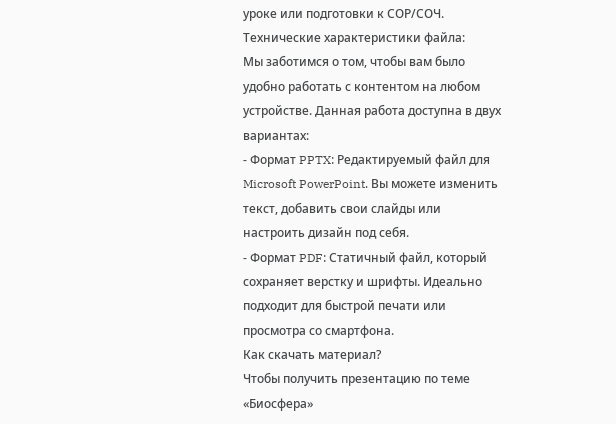уроке или подготовки к СОР/СОЧ.
Технические характеристики файла:
Мы заботимся о том, чтобы вам было удобно работать с контентом на любом устройстве. Данная работа доступна в двух вариантах:
- Формат PPTX: Редактируемый файл для Microsoft PowerPoint. Вы можете изменить текст, добавить свои слайды или настроить дизайн под себя.
- Формат PDF: Статичный файл, который сохраняет верстку и шрифты. Идеально подходит для быстрой печати или просмотра со смартфона.
Как скачать материал?
Чтобы получить презентацию по теме «Биосфера»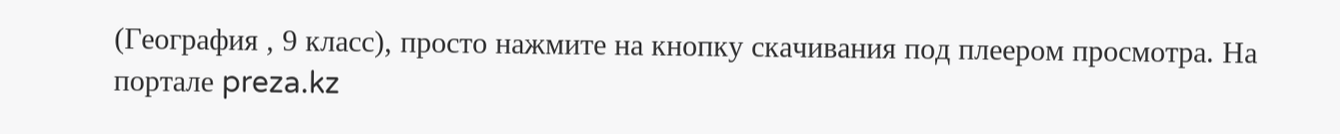(География , 9 класс), просто нажмите на кнопку скачивания под плеером просмотра. На портале preza.kz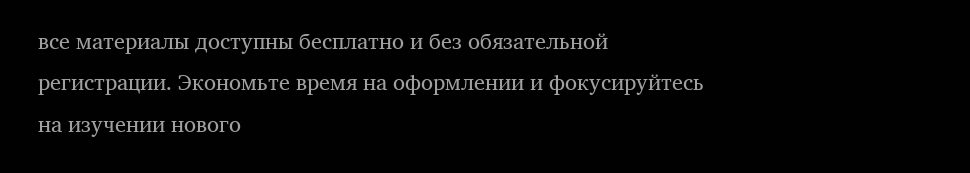все материалы доступны бесплатно и без обязательной регистрации. Экономьте время на оформлении и фокусируйтесь на изучении нового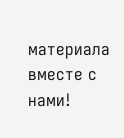материала вместе с нами!